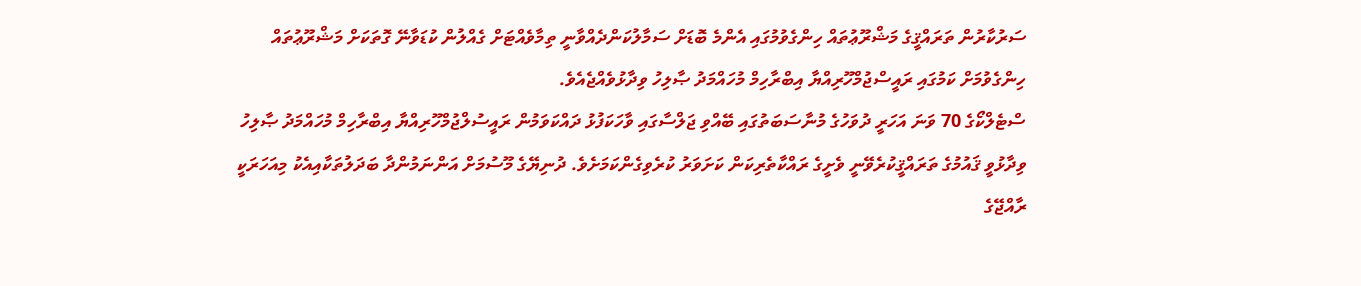ސަރުކާރުން ތަރައްޤީގެ މަޝްރޫޢުތައް ހިންގެވުމުގައި އެންމެ ބޮޑަށް ސަމާލުކަންދެއްވާނީ ތިމާވެއްޓަށް ގެއްލުން ކުޑަވާނޭ ގޮތަކަށް މަޝްރޫޢުތައް ހިންގެވުމަށް ކަމުގައި ރައީސްޖުމްހޫރިއްޔާ އިބްރާހިމް މުހައްމަދު ޞާލިހު ވިދާޅުވެއްޖެއެވެ.
ސްޓެލްކޯގެ 70 ވަނަ އަހަރީ ދުވަހުގެ މުނާސަބަތުގައި ބޭއްވި ޖަލްސާގައި ވާހަކަފުޅު ދައްކަވަމުން ރައީސުލްޖުމްހޫރިއްޔާ އިބްރާހިމް މުހައްމަދު ޞާލިހު ވިދާޅުވީ ޤައުމުގެ ތަރައްޤީކުރެވޭނީ ވެށީގެ ރައްކާތެރިކަން ކަށަވަރު ކުރެވިގެންކަމަށެވެ. ދުނިޔޭގެ މޫސުމަށް އަންނަމުންދާ ބަދަލުތަކާއިއެކު މިއަހަރަކީ ރާއްޖޭގެ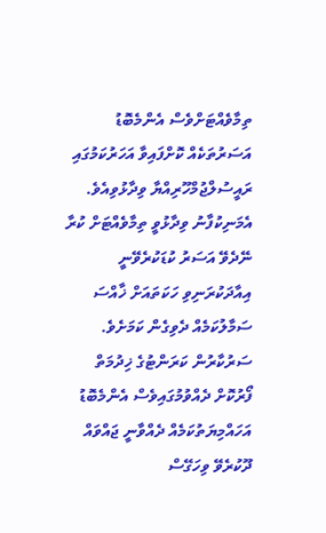ތިމާވެއްޓަށްވެސް އެންމެބޮޑު އަސަރުތަކެއް ކޮށްފައިވާ އަހަރުކަމުގައި ރައީސުލްޖުމްހޫރިއްޔާ ވިދާޅުވިއެވެ.
އެމަނިކުފާނު ވިދާޅުވީ ތިމާވެއްޓަށް ކުރާ ނޭދެވޭ އަސަރު ކުޑަކުރެވޭނީ އިއާދަކުރަނިވި ހަކަތައަށް ޚާއްސަ ސަމާލުކަމެއް ދެވިގެން ކަމަށެވެ. ސަރުކާރުން ކަރަންޓުގެ ޚިދުމަތް ފޯރުކޮށް ދެއްވުމުގައިވެސް އެންމެބޮޑު އަހައްމިޔަތުކަމެއް ދެއްވާނީ ޖައްވައް ދޫކުރެވޭ ވިހަގޭސް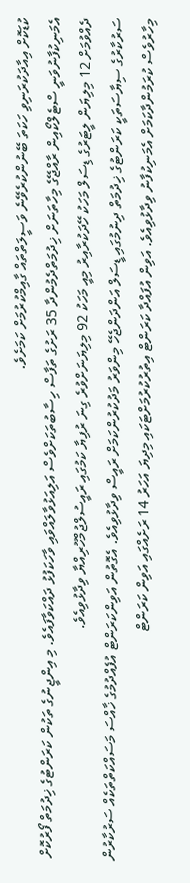ކުޑަކޮށް އިއާދަކުރަނިވި ހަކަތަ ބޭނުންކުރެވޭނެ ވަސީލަތްތައް ގާއިމްކުރުމަށް ކަމަށެވެ.
އެމަނިކުފާނުވަނީ ސްޓެލްކޯއިން ރާއްޖޭގެ މިހާތަނަށް ޚިދުމަތްދެމުންދާ 35 ރަށުގެ ތަފާސް ހިސާބުތަކަށްވެސް އަލިއަޅުވާލައްވައި ވާހަކަފުޅު ދައްކަވާފައެވެ. މި އިންޖީނުގެ ތަކުން ކަރަންޓުގެ ޚިދުމަތް ފޯރުކޮށް ދެއްވުމަށް 12 މިލިޔަން ލީޓަރުގެ ޑިސަލް މަހަކު ހޭދަކުރާއިރު މިއީ މަހަކު 92 މިލިޔަނަށްވުރެ ގިނަ ރުފިޔާ ކަމުގައި ރައީސުލްޖުމްހޫރިއްޔާ ވިދާޅުވިއެވެ.
ސަރުކާރުގެ ސިޔާސަތަކީ ކަރަންޓުގެ ޚިދުމަތް ދިނުމުގައި ޑީސަލް އަންދަންޖެހޭ މިންވަރު މަދުކުރުންކަމަށް ރައީސް ވިދާޅުވިއެވެ. އެގޮތުން އަވިންކަރަންޓް އުފެއްދުމުގެ ޚާއްސަ މަސައްކަތްތަކެއް ސަރުކާރުން މިހާރުވެސް ކުރަމުންދާކަމަށް އެމަނިކުފާނު ވިދާޅުވިއެވެ. އަވިން އުފައްދާ ކަރަންޓް އިތުރުކުރުމަށްޓަކައި މިދިޔަ އަހަރު 14 ރަށެއްގައި އަވިން ކަރަންޓް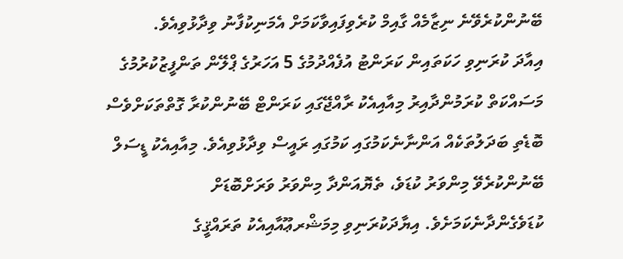ބޭނުންކުރެވޭނެ ނިޒާމެއް ގާއިމް ކުރެވިފައިވާކަމަށް އެމަނިކުފާނު ވިދާޅުވިއެވެ.
އިއާދަ ކުރަނިވި ހަކަތައިން ކަރަންޓު އުފެއްދުމުގެ 5 އަހަރުގެ ޕްލޭން ތަންފީޒުކުރުމުގެ މަސައްކަތް ކުރަމުންދާއިރު މިއާއިއެކު ރާއްޖޭގައި ކަރަންޓް ބޭނުންކުރާ ގޮތްތަކަށްވެސް ބޮޑެތި ބަދަލުތަކެއް އަންނާނެކަމުގައި ކަމުގައި ރައީސް ވިދާޅުވިއެވެ. މިއާއިއެކު ޑީސަލް ބޭނުންކުރެވޭ މިންވަރު ކުޑަވެ، ތެޔޮއަންދާ މިންވަރު ވަރަށްބޮޑަށް ކުޑަވެގެންދާނެކަމަށެވެ. އިޔާދަކުރަނިވި މިމަޝްރޢޫއާއިއެކު ތަރައްޤީގެ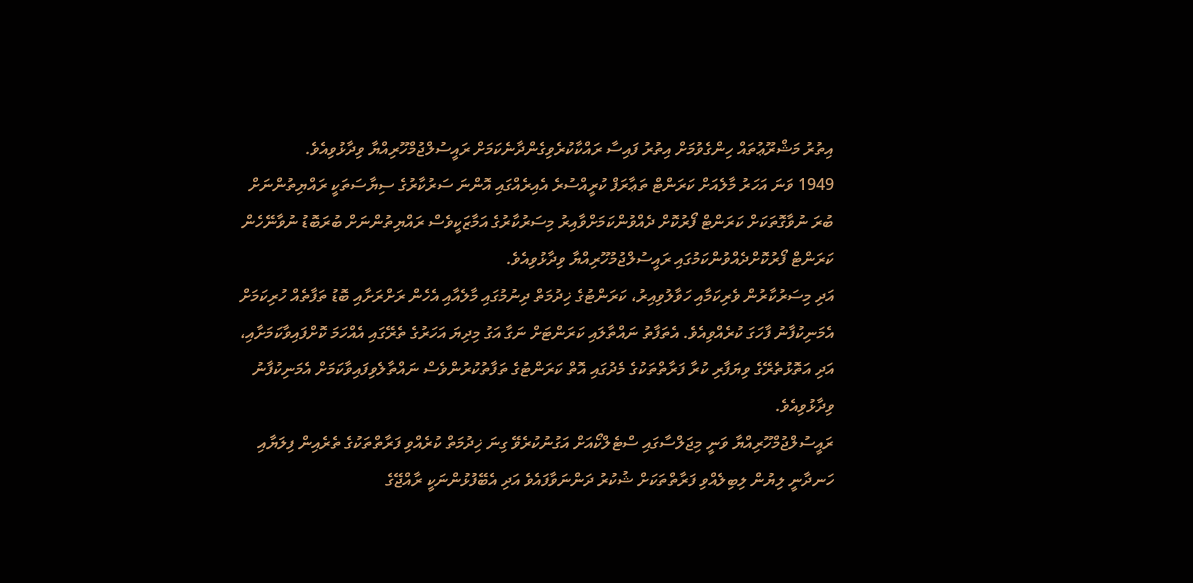އިތުރު މަޝްރޫޢުތައް ހިންގެވުމަށް އިތުރު ފައިސާ ރައްކާކުރެވިގެންދާނެކަމަށް ރައީސުލްޖުމްހޫރިއްޔާ ވިދާޅުވިއެވެ.
1949 ވަނަ އަހަރު މާލެއަށް ކަރަންޓް ތަޢާރަފް ކުރީއްސުރެ އެއިރެއްގައި އޮންނަ ސަރުކާރުގެ ސިޔާސަތަކީ ރައްޔިތުންނަށް ބުރަ ނުވާގޮތަކަށް ކަރަންޓް ފޯރުކޮށް ދެއްވުންކަމަށްވާއިރު މިސަރުކާރުގެ އަމާޒަކީވެސް ރައްޔިތުންނަށް ބުރަބޮޑު ނުވާނޭހެން ކަރަންޓް ފޯރުކޮށްދެއްވުންކަމުގައި ރައީސުލްޖުމުހޫރިއްޔާ ވިދާޅުވިއެވެ.
އަދި މިސަރުކާރުން ވެރިކަމާއި ހަވާލުވިއިރު، ކަރަންޓުގެ ޚިދުމަތް ދިނުމުގައި މާލެއާއި އެހެން ރަށްރަށާއި ބޮޑު ތަފާތެއް ހުރިކަމަށް އެމަނިކުފާނު ފާހަގަ ކުރެއްވިއެވެ. އެތަފާތު ނައްތާލައި ކަރަންޓަށް ނަގާ އަގު މިދިޔަ އަހަރުގެ ތެރޭގައި އެއްހަމަ ކޮށްފައިވާކަމަށާއި، އަދި އަތޮޅުތެރޭގެ ވިޔަފާރި ކުރާ ފަރާތްތަކުގެ މެދުގައި އޮތް ކަރަންޓުގެ ތަފާތުކުރުންވެސް ނައްތާލެވިފައިވާކަމަށް އެމަނިކުފާނު ވިދާޅުވިއެވެ.
ރައީސުލްޖުމްހޫރިއްޔާ ވަނީ މިޖަލްސާގައި ސްޓެލްކޯއަށް އަގުނުކުރެވޭ ގިނަ ޚިދުމަތް ކުރެއްވި ފަރާތްތަކުގެ ތެރެއިން ފިލަޔާއި ހަނދާނީ ލިޔުން ލިބިލެއްވި ފަރާތްތަކަށް ޝުކުރު ދަންނަވާފައެވެ އަދި އެބޭފުޅުންނަކީ ރާއްޖޭގެ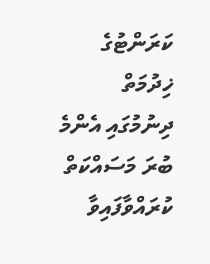ކަރަންޓުގެ ޚިދުމަތް ދިނުމުގައި އެންމެ ބުރަ މަސައްކަތް ކުރައްވާފައިވާ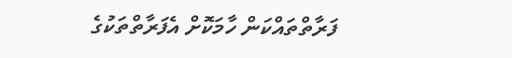ފަރާތްތައްކަން ހާމަކޮށް އެފަރާތްތަކުގެ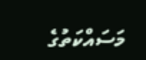މަސައްކަތުގެ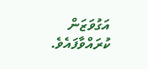އަގުވަޒަން ކުރައްވާފައެވެ.